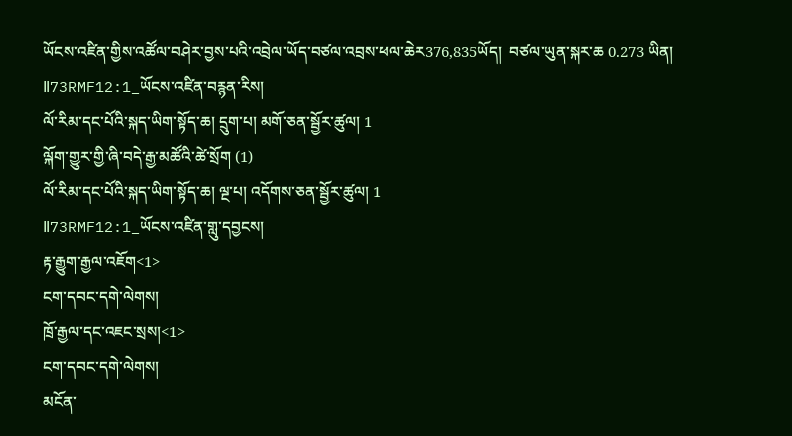ཡོངས་འཛིན་གྱིས་འཚོལ་བཤེར་བྱས་པའི་འབྲེལ་ཡོད་བཙལ་འབྲས་ཕལ་ཆེར376,835ཡོད།  བཙལ་ཡུན་སྐར་ཆ 0.273 ཡིན།
Ⅱ73RMF12:1_ཡོངས་འཛིན་བརྙན་རིས།
ལོ་རིམ་དང་པོའི་སྐད་ཡིག་སྟོད་ཆ། དྲུག་པ། མགོ་ཅན་སྦྱོར་ཚུལ། 1
ལྐོག་གྱུར་གྱི་ཞི་བདེ་རྒྱ་མཚོའི་ཚེ་སྲོག (1)
ལོ་རིམ་དང་པོའི་སྐད་ཡིག་སྟོད་ཆ། ལྔ་པ། འདོགས་ཅན་སྦྱོར་ཚུལ། 1
Ⅱ73RMF12:1_ཡོངས་འཛིན་གླུ་དབྱངས།
རྟ་རྒྱུག་རྒྱལ་འཇོག<1>
ངག་དབང་དགེ་ལེགས།
ཁྲོ་རྒྱལ་དང་འཇང་སྲས།<1>
ངག་དབང་དགེ་ལེགས།
མངོན་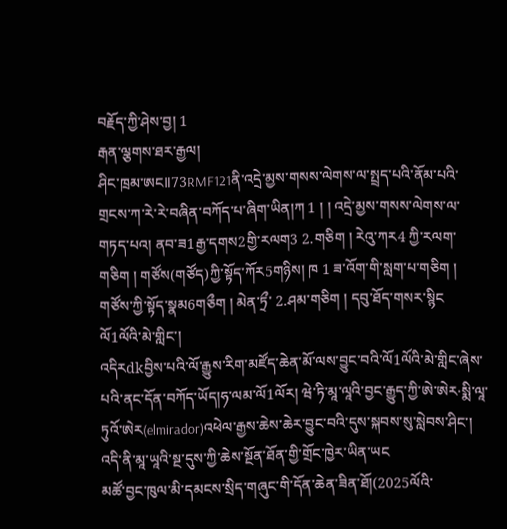བརྗོད་ཀྱི་ཤེས་བྱ། 1
རྒན་ལྕགས་ཐར་རྒྱལ།
ཤིང་ཁྲམ་ཨངⅡ73RMF121ནི་འདྲེ་མྱས་གསས་ལེགས་ལ་སྤྲད་པའི་ནོམ་པའི་གྲངས་ཀ་རེ་རེ་བཞིན་བཀོད་པ་ཞིག་ཡིན།ཀ 1 ། ། འདྲེ་མྱས་གསས་ལེགས་ལ་གཏད་པའ། ནབ་ཟ1རྒྱ་དགས2གྱི་རལག3 2.གཅིག ། རེའུ་ཀར4 ཀྱི་རལག་གཅིག ། གཙོས(གཙོད)ཀྱི་སྟོད་ཀོར5གཉིས། ཁ 1 ཟ་འོག་གི་སླག་པ་གཅིག ། གཙོས་ཀྱི་སྟོད་སྣམ6གཅྀག ། མེན་ཏྲྀ་ 2.ཤམ་གཅིག ། དབུ་ཐོད་གསར་སྙིང
ལོ1ལོའི་མེ་གླིང་།
འདིརdkབྱིས་པའི་ལོ་རྒྱུས་རིག་མཛོད་ཆེན་མོ་ལས་བྱུང་བའི་ལོ1ལོའི་མེ་གླིང་ཞེས་པའི་ནང་དོན་བཀོད་ཡོད།ཧ་ལམ་ལོ1ལོར། ཝེ་ཏི་མཱ་ལཱའི་བྱང་རྒྱུད་ཀྱི་ཨེ་ཨེར·སྨི་ལཱ་ཏུའོ་ཨེར(elmirador)འཕེལ་རྒྱས་ཆེས་ཆེར་བྱུང་བའི་དུས་སྐབས་སུ་སླེབས་ཤིང་། འདི་ནི་མཱ་ཡཱའི་སྔ་དུས་ཀྱི་ཆེས་སྔོན་ཐོན་གྱི་གྲོང་ཁྱེར་ཡིན་ཡང
མཚོ་བྱང་ཁུལ་མི་དམངས་སྲིད་གཞུང་གི་དོན་ཆེན་ཟིན་ཐོ།(2025ལོའི་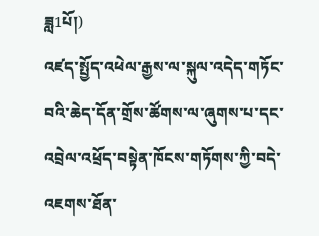ཟླ1པོ།)
འཛད་སྤྱོད་འཕེལ་རྒྱས་ལ་སྐུལ་འདེད་གཏོང་བའི་ཆེད་དོན་གྲོས་ཚོགས་ལ་ཞུགས་པ་དང་འབྲེལ་འཕྲོད་བསྟེན་ཁོངས་གཏོགས་ཀྱི་བདེ་འཇགས་ཐོན་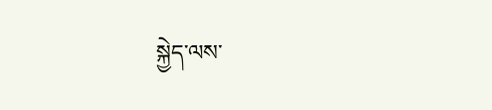སྐྱེད་ལས་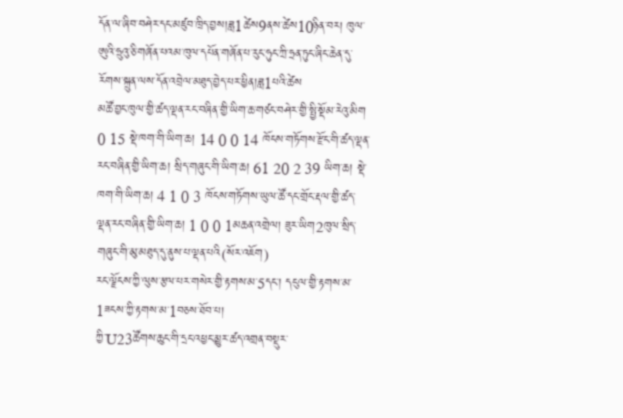དོན་ལ་ཞིབ་བཤེར་དང་མཛུབ་ཁྲིད་བྱས།ཟླ1ཚེས9ནས་ཚེས10ཉིན་བར། ཁུལ་ཨུའི་ཧྲུའུ་ཅི་གཞོན་པའམ་ཁུལ་དཔོན་གཞོན་པ་རུང་ཧུང་ཀྲི་ཧྲན་ཏུང་ཞིང་ཆེན་དུ་རོགས་སྐྲུན་ལས་དོན་འབྲེལ་མཐུད་བྱེད་པར་ཕྱིན།ཟླ1པའི་ཚེས
མཚོ་བྱང་ཁུལ་གྱི་ཚད་ལྡན་རང་བཞིན་གྱི་ཡིག་ཆ་གཙང་བཤེར་གྱི་སྤྱི་སྡོམ་རེའུ་མིག
0 15 སྡེ་ཁག་གི་ཡིག་ཆ། 14 0 0 14 ཁོངས་གཏོགས་རྫོང་གི་ཚད་ལྡན་རང་བཞིན་གྱི་ཡིག་ཆ། སྲིད་གཞུང་གི་ཡིག་ཆ། 61 20 2 39 ཡིག་ཆ། སྡེ་ཁག་གི་ཡིག་ཆ། 4 1 0 3 ཁོངས་གཏོགས་ཡུལ་ཚོ་དང་གྲོང་རྡལ་གྱི་ཚད་ལྡན་རང་བཞིན་གྱི་ཡིག་ཆ། 1 0 0 1མཆན་འགྲེལ། ཟུར་ཡིག2ཁུལ་སྲིད་གཞུང་གི་མུ་མཐུད་དུ་ནུས་པ་ལྡན་པའི(སོར་འཇོག)
རང་ལྗོངས་ཀྱི་ལུས་རྩལ་པར་གསེར་གྱི་རྟགས་མ་5དང་། དངུལ་གྱི་རྟགས་མ་1ཟངས་ཀྱི་རྟགས་མ་1བཅས་ཐོབ་པ།
ཀྱི་U23ཚོགས་ཆུང་གི་དྲང་འཕྱང་མྱུར་ཚད་འགྲན་བསྡུར་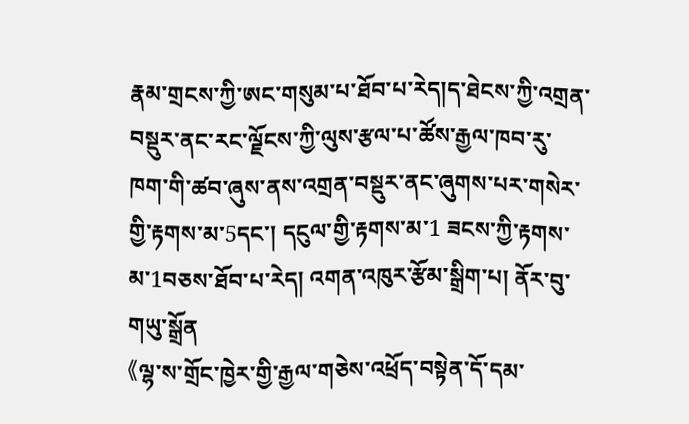རྣམ་གྲངས་ཀྱི་ཨང་གསུམ་པ་ཐོབ་པ་རེད།ད་ཐེངས་ཀྱི་འགྲན་བསྡུར་ནང་རང་ལྗོངས་ཀྱི་ལུས་རྩལ་པ་ཚོས་རྒྱལ་ཁབ་རུ་ཁག་གི་ཚབ་ཞུས་ནས་འགྲན་བསྡུར་ནང་ཞུགས་པར་གསེར་གྱི་རྟགས་མ་5དང་། དངུལ་གྱི་རྟགས་མ་1 ཟངས་ཀྱི་རྟགས་མ་1བཅས་ཐོབ་པ་རེད། འགན་འཁུར་རྩོམ་སྒྲིག་པ། ནོར་བུ་གཡུ་སྒྲོན
《ལྷ་ས་གྲོང་ཁྱེར་གྱི་རྒྱལ་གཅེས་འཕྲོད་བསྟེན་དོ་དམ་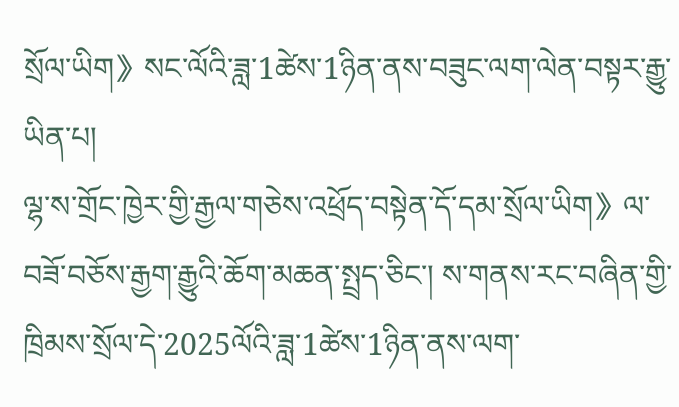སྲོལ་ཡིག》སང་ལོའི་ཟླ་1ཚེས་1ཉིན་ནས་བཟུང་ལག་ལེན་བསྟར་རྒྱུ་ཡིན་པ།
ལྷ་ས་གྲོང་ཁྱེར་གྱི་རྒྱལ་གཅེས་འཕྲོད་བསྟེན་དོ་དམ་སྲོལ་ཡིག》ལ་བཟོ་བཅོས་རྒྱག་རྒྱུའི་ཆོག་མཆན་སྤྲད་ཅིང་། ས་གནས་རང་བཞིན་གྱི་ཁྲིམས་སྲོལ་དེ་2025ལོའི་ཟླ་1ཚེས་1ཉིན་ནས་ལག་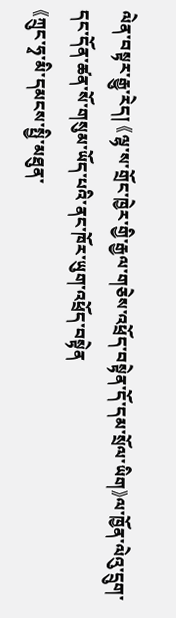ལེན་བསྟར་རྒྱུ་རེད། 《ལྷ་ས་གྲོང་ཁྱེར་གྱི་རྒྱལ་གཅེས་འཕྲོད་བསྟེན་དོ་དམ་སྲོལ་ཡིག》ལ་ཁྱོན་ལེའུ་དྲུག་དང་དོན་ཚན་སོ་གསུམ་ཡོད་པའི་ནང་ཁོར་ཡུག་འཕྲོད་བསྟེན
《ཀྲུང་ཧྭ་མི་དམངས་སྤྱི་མཐུན་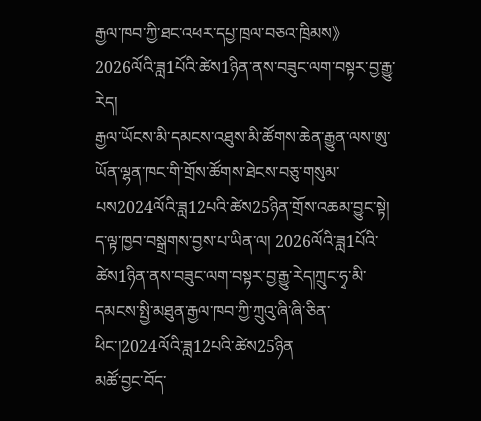རྒྱལ་ཁབ་ཀྱི་ཐང་འཕར་དཔྱ་ཁྲལ་བཅའ་ཁྲིམས》2026ལོའི་ཟླ1པོའི་ཚེས1ཉིན་ནས་བཟུང་ལག་བསྟར་བྱ་རྒྱུ་རེད།
རྒྱལ་ཡོངས་མི་དམངས་འཐུས་མི་ཚོགས་ཆེན་རྒྱུན་ལས་ཨུ་ཡོན་ལྷན་ཁང་གི་གྲོས་ཚོགས་ཐེངས་བཅུ་གསུམ་པས2024ལོའི་ཟླ12པའི་ཚེས25ཉིན་གྲོས་འཆམ་བྱུང་སྟེ། ད་ལྟ་ཁྱབ་བསྒྲགས་བྱས་པ་ཡིན་ལ། 2026ལོའི་ཟླ1པོའི་ཚེས1ཉིན་ནས་བཟུང་ལག་བསྟར་བྱ་རྒྱུ་རེད།ཀྲུང་ཧྭ་མི་དམངས་སྤྱི་མཐུན་རྒྱལ་ཁབ་ཀྱི་ཀྲུའུ་ཞི་ཞི་ཅིན་ཕིང་།2024ལོའི་ཟླ12པའི་ཚེས25ཉིན
མཚོ་བྱང་བོད་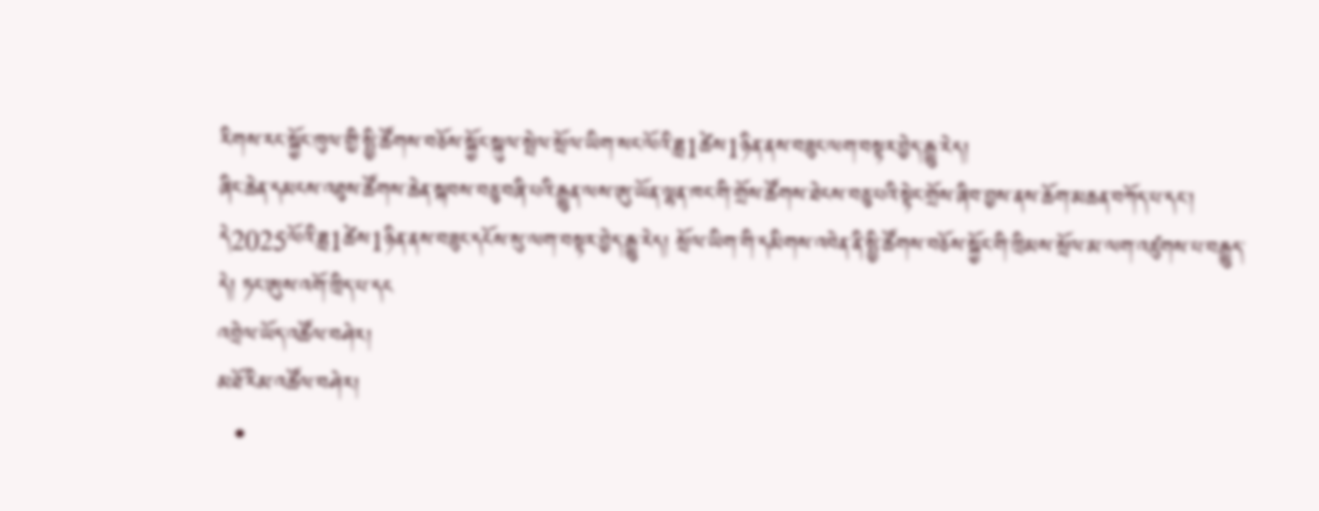རིགས་རང་སྐྱོང་ཁུལ་གྱི་སྤྱི་ཚོགས་བཅོས་སྐྱོང་སྐུལ་སྤེལ་སྲོལ་ཡིག་སང་ལོའི་ཟླ1ཚེས1ཉིན་ནས་བཟུང་ལག་བསྟར་བྱེད་རྒྱུ་རེད།
ཞིང་ཆེན་དམངས་འཐུས་ཚོགས་ཆེན་སྐབས་བཅུ་བཞི་པའི་རྒྱུན་ལས་ཨུ་ཡོན་ལྷན་ཁང་གི་གྲོས་ཚོགས་ཐེངས་བཅུ་པའི་སྟེང་གྲོས་ཞིབ་བྱས་ནས་ཆོག་མཆན་བཀོད་པ་དང་། དེ2025ལོའི་ཟླ1ཚེས1ཉིན་ནས་བཟུང་དངོས་སུ་ལག་བསྟར་བྱེད་རྒྱུ་རེད། སྲོལ་ཡིག་གི་དམིགས་འབེན་ནི་སྤྱི་ཚོགས་བཅོས་སྐྱོང་གི་ཁྲིམས་སྲོལ་མ་ལག་འཛུགས་པ་བརྒྱུད་དེ། ཏང་ཨུས་འགོ་ཁྲིད་པ་དང
འབྲེལ་ཡོད་འཚོལ་བཤེར།
མཐོ་རིམ་འཚོལ་བཤེར།
  •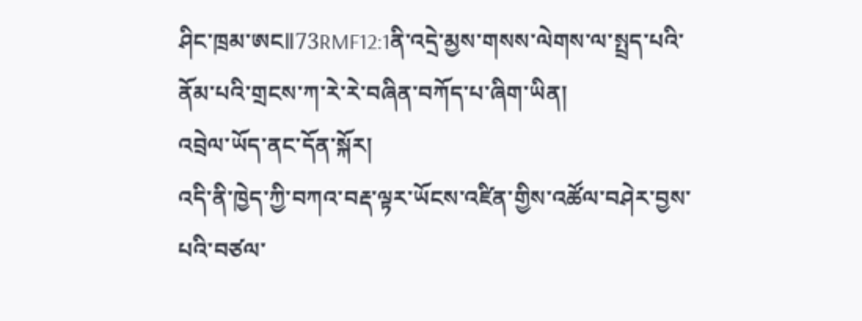ཤིང་ཁྲམ་ཨངⅡ73RMF12:1ནི་འདྲེ་མྱས་གསས་ལེགས་ལ་སྤྲད་པའི་ནོམ་པའི་གྲངས་ཀ་རེ་རེ་བཞིན་བཀོད་པ་ཞིག་ཡིན།
འབྲེལ་ཡོད་ནང་དོན་སྐོར།
འདི་ནི་ཁྱེད་ཀྱི་བཀའ་བརྡ་ལྟར་ཡོངས་འཛིན་གྱིས་འཚོལ་བཤེར་བྱས་པའི་བཙལ་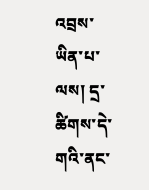འབྲས་ཡིན་པ་ལས། དྲ་ཚིགས་དེ་གའི་ནང་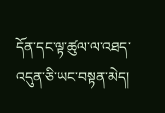དོན་དང་ལྟ་ཚུལ་ལ་འཐད་འདུན་ཅི་ཡང་བསྟན་མེད།